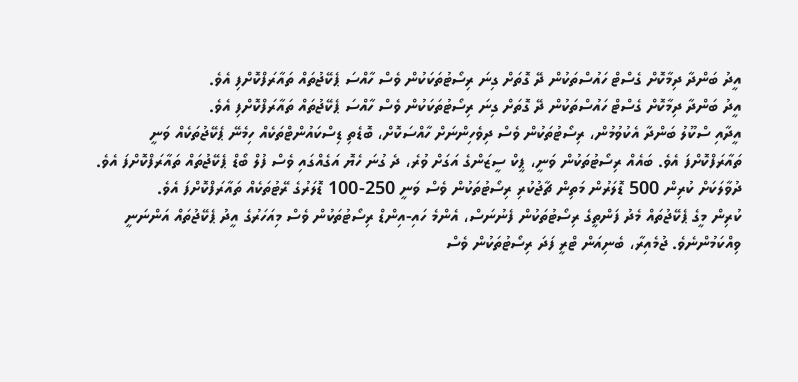އީދު ބަންދާ ދިމާކޮށް ގެސްޓް ހައުސްތަކުން ދޭ ގޮތަށް ގިނަ ރިސޯޓުތަކަކުން ވެސް ހާއްސަ ޕެކޭޖުތައް ތައާރަފްކޮށްފި އެވެ.
އީދު ބަންދާ ދިމާކޮށް ގެސްޓް ހައުސްތަކުން ދޭ ގޮތަށް ގިނަ ރިސޯޓުތަކަކުން ވެސް ހާއްސަ ޕެކޭޖުތައް ތައާރަފްކޮށްފި އެވެ.
އީދާއި ސްކޫލު ބަންދާ އެކުވުމުން، ރިސޯޓުތަކުން ވެސް ދިވެހިންނަށް ހާއްސަކޮށް، ބޮޑެތި ޑިސްކައުންޓްތަކެއް ހިމެނޭ ޕެކޭޖުތަކެއް ވަނީ ތައާރަފްކޮށްފަ އެވެ. ބައެއް ރިސޯޓުތަކުން ވަނީ، ޕީކް ސީޒަންގެ އަގަށް ވުރެ، ދެ ގުނަ ހެޔޮ އަގެއްގައި ވެސް ފުލް ބޯޑް ޕެކޭޖުތައް ތައާރަފްކޮށްފަ އެވެ.
ދުވާލަކަށް ކުރިން 500 ޑޮލަރުން މަތިން ޗާޖުކުރި ރިސޯޓުތަކުން ވެސް ވަނީ 250-100 ޑޮލަރުގެ ރޭޓުތަކެއް ތައާރަފްކޮށްފަ އެވެ.
ކުރިން މީގެ ޕެކޭޖުތައް މެދު ފަންތީގެ ރިސޯޓުތަކުން ފެނުނަސް، އެންމެ ހައި-އިންޑް ރިސޯޓުތަކުން ވެސް މިއަހަރުގެ އީދު ޕެކޭޖުތައް އަންނަނީ ވިއްކަމުންނެވެ. ޖުމެއިރާ، ބެނިއަން ޓްރީ ފަދަ ރިސޯޓުތަކުން ވެސް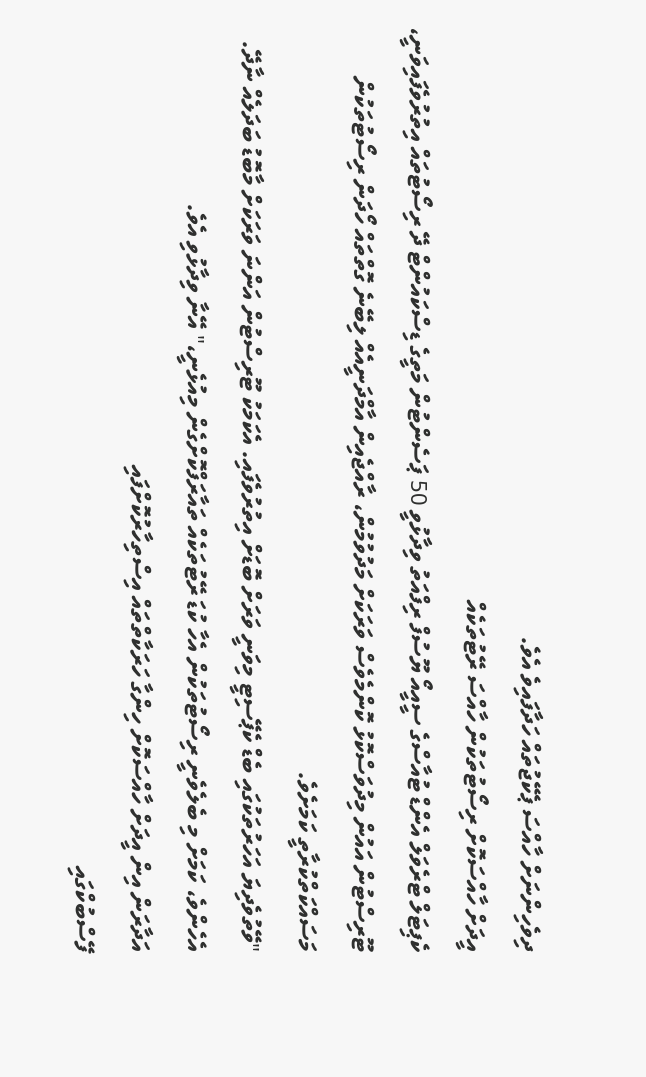ދިވެހިންނަށް ހާއްސަ ޕެކޭޖުތައް ހަދާފައިވެ އެވެ.
އީދަށް ހާއްސަކޮށް ރިސޯޓުތަކުން ހާއްސަ ރޭޓުތަކެއް
ކެޕިޓަލް ޓްރެވަލް އެންޑް ޓުއާސްގެ ސީއީއޯ ޔޫސުފް ރިފްއަތު ވިދާޅުވީ 50 ޕަސެންޓުން މަތީގެ ޑިސްކައުންޓް ދޭ ރިސޯޓުތައް އިތުރުވެފައިވަނީ، ޓޫރިސްޓުން އައުން މިދުވަސްކޮޅު ކޮންމެވެސް ވަރަކަށް މަދުވުމުން، ރާއްޖެއިން އާމްދަނީއެއް ލިބޭނެ ގޮތްތައް ހޯދަން ރިސޯޓުތަކުން މަސައްކަތްކުރާތީ ކަމަށެވެ.
"ވޭތުވެދިޔަ އަހަރުތަކުގައި ބެޑް ކެޕޭސިޓީ މިވަނީ ވަރަށް ބޮޑަށް އިތުރުވެފައި. އެކަމަކު ޓޫރިސްޓުން އަންނަ ވަރަކަށް މާބޮޑު ބަދަލެއް ނާދޭ. އެހެންވެ، ކަމަށް މި ބެލެވެނީ ރިސޯޓުތަކުން އެހާ ކުޑަ ރޭޓުތަކެއް ތައާރަފްކޮށްގެން މިއުޅެނީ،" އޭނާ ވިދާޅުވި އެވެ.
އަދާރަން އިން އީދަށް ހާއްސަކޮށް ހިންގާ ހަރަކާތްތައް އިސްތިހާރުކޮށްފައި
ފޭސްބުކްގައި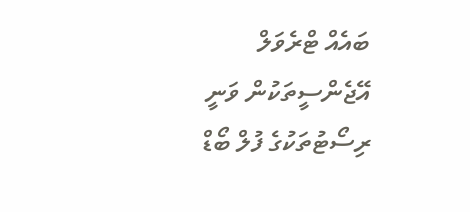ބައެއް ޓްރެވަލް އޭޖެންސީތަކުން ވަނީ ރިސޯޓުތަކުގެ ފުލް ބޯޑް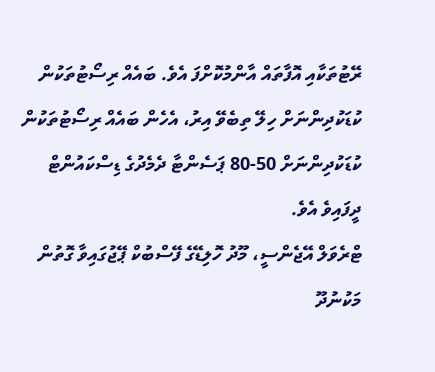ރޭޓުތަކާއި އޮފާތައް އާންމުކޮށްފަ އެވެ. ބައެއް ރިސޯޓުތަކުން ކުޑަކުދިންނަށް ހިލޭ ތިބެވޭ އިރު، އެހެން ބައެއް ރިސޯޓުތަކުން ކުޑަކުދިންނަށް 50-80 ޕަސެންޓާ ދެމެދުގެ ޑިސްކައުންޓް ދީފައިވެ އެވެ.
ޓްރެވަލް އޭޖެންސީ، މޫދު ހޮލިޑޭގެ ފޭސްބުކް ޕޭޖުގައިވާ ގޮތުން މަކުނުދޫ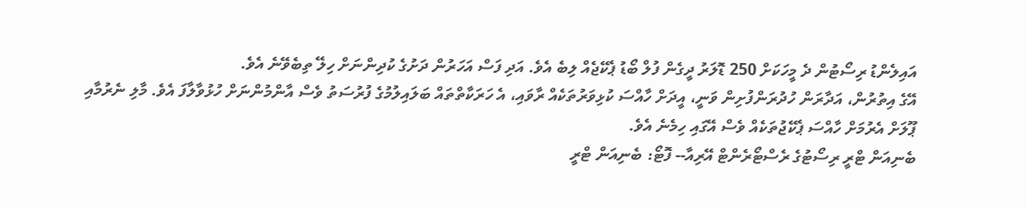އައިލެންޑު ރިސޯޓުން ދެ މީހަކަށް 250 ޑޮލަރު ދީގެން ފުލް ބޯޑު ޕެކޭޖެއް ލިބެ އެވެ. އަދި ފަސް އަހަރުން ދަށުގެ ކުދިންނަށް ހިލޭ ތިބެވޭނެ އެވެ.
އޭގެ އިތުރުން، އަދާރަން ހުދުރަންފުށިން ވަނީ، އީދަށް ހާއްސަ ކުޅިވަރުތަކެއް ރާވައި، އެ ހަރަކާތްތައް ބަލައިލުމުގެ ފުރުސަތު ވެސް އާންމުންނަށް ހުޅުވާލާފަ އެވެ. މާލި ނެރުމާއި ޕޫލަށް އެރުމަށް ހާއްސަ ޕެކޭޖުތަކެއް ވެސް އޭގައި ހިމެނެ އެވެ.
ބެނިއަން ޓްރީ ރިސޯޓުގެ ރެސްޓޯރެންޓް އޭރިއާ-- ފޮޓޯ: ބެނިއަން ޓްރީ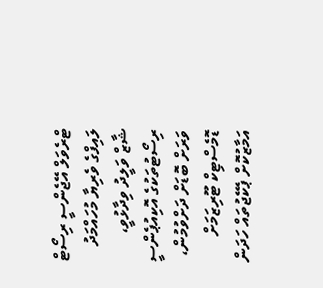ޓްރެވަލް އޭޖެންސީ ރިސޯޓް ލައިފްގެ ވެރިޔާ މުހައްމަދު ޝާޒް ވަލީދު ވިދާޅުވީ، ރިސޯޓުތަކުގެ އޮކިއުޕެންސީ ވަރަށް ބޮޑަށް ދަށްވުމުން، ޑޮމެސްޓިކް ޓޫރިޒަމަށް އަމާޒުކޮށް ޕެކޭޖުތައް ހަދަން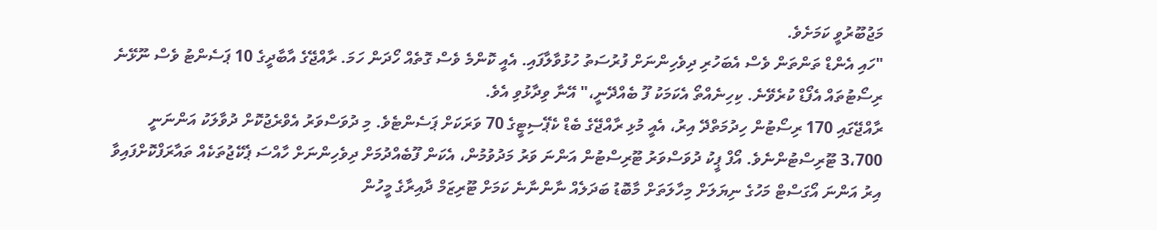މަޖުބޫރުވީ ކަމަށެވެ.
"ހައި އެންޑް ތަންތަން ވެސް އެބަހުރި ދިވެހިންނަށް ފުރުސަތު ހުޅުވާލާފައި. އެއީ ކޮންމެ ވެސް ގޮތެއް ހޯދަން ހަމަ. ރާއްޖޭގެ އާބާދީގެ 10 ޕަސެންޓު ވެސް ނޫޅޭނެ ރިސޯޓުތައް އެފޯޑް ކުރެވޭނެ. ކިހިނެއްތޯ އެކަމަކު ފޫ ބެއްދޭނީ،" އޭނާ ވިދާޅުވި އެވެ.
ރާއްޖޭގައި 170 ރިސޯޓުން ހިދުމަތްދޭ އިރު، އެއީ މުޅި ރާއްޖޭގެ ބެޑް ކެޕޭސިޓީގެ 70 ވަރަކަށް ޕަސެންޓެވެ. މި ދުވަސްވަރު އެވްރެޖުކޮށް ދުވާލަކު އަންނަނީ 3،700 ޓޫރިސްޓުންނެވެ. އޯފް ޕީކު ދުވަސްވަރު ޓޫރިސްޓުން އަންނަ ވަރު މަދުވުމުން، އެކަން ފޫބެއްދުމަށް ދިވެހިންނަށް ހާއްސަ ޕެކޭޖުތަކެއް ތައާރަފްކޮށްފައިވާ އިރު އަންނަ އޯގަސްޓް މަހުގެ ނިޔަލަށް މިހާލަތަށް މާބޮޑު ބަދަލެއް ނާންނާނެ ކަމަށް ޓޫރިޒަމް ދާއިރާގެ މީހުން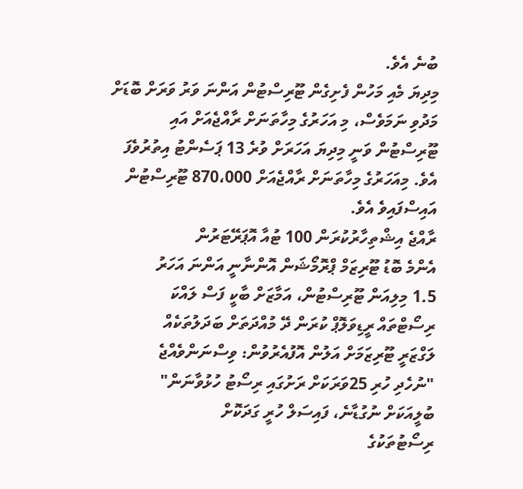ބުނެ އެވެ.
މިދިޔަ މެއި މަހުން ފެށިގެން ޓޫރިސްޓުން އަންނަ ވަރު ވަރަށް ބޮޑަށް މަދުވި ނަމަވެސް، މި އަހަރުގެ މިހާތަނަށް ރާއްޖެއަށް އައި ޓޫރިސްޓުން ވަނީ މިދިޔަ އަހަރަށް ވުރެ 13 ޕަސެންޓު އިތުރުވެފަ އެވެ. މިއަހަރުގެ މިހާތަނަށް ރާއްޖެއަށް 870،000 ޓޫރިސްޓުން އައިސްފައިވެ އެވެ.
ރާއްޖެ އިޝްތިހާރުކުރަން 100 ޓުއާ އޮޕަރޭޓަރުން
އެންމެ ބޮޑު ޓޫރިޒަމް ޕްރޮމޯޝަން އޮންނާނީ އަންނަ އަހަރު
1.5 މިލިއަން ޓޫރިސްޓުން، އަމާޒަށް ބާކީ ފަސް ލައްކަ
ރިސޯޓްތައް ރީޑިވަލޮޕް ކުރަން ދޭ މުއްދަތަށް ބަދަލުތަކެއް
ލަގްޒަރީ ޓޫރިޒަމަށް އަލުން އޮފުއެރުވުން: ވިސްނަންވެއްޖެ
"ނުހެދި ހުރި 25ވަރަކަށް ރަށުގައި ރިސޯޓު ހުޅުވާނަން"
ބުލީއަކަށް ނުގުޑާނެ، ފައިސަލް ހުރީ ގަދަކޮށް
ރިސޯޓުތަކުގެ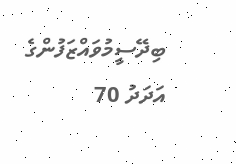ބިދޭސީމުވައްޒަފުންގެ އަދަދު 70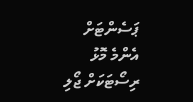ޕަސެންޓަށް
އެންމެ މޮޅު ރިސޯޓަކަށް ޖޯލި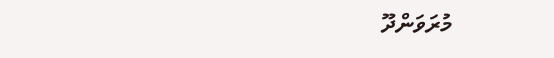މުރަވަންދޫ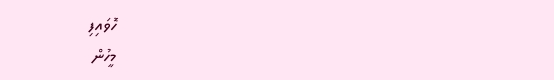ހޮވައިފި
މީހުން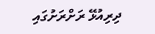ދިރިއުޅޭ ރަށްރަށުގައި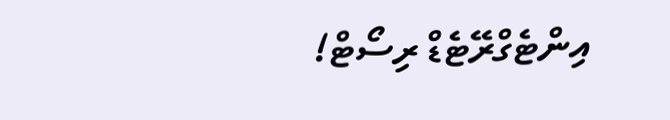އިންޓެގްރޭޓެޑް ރިސޯޓް!